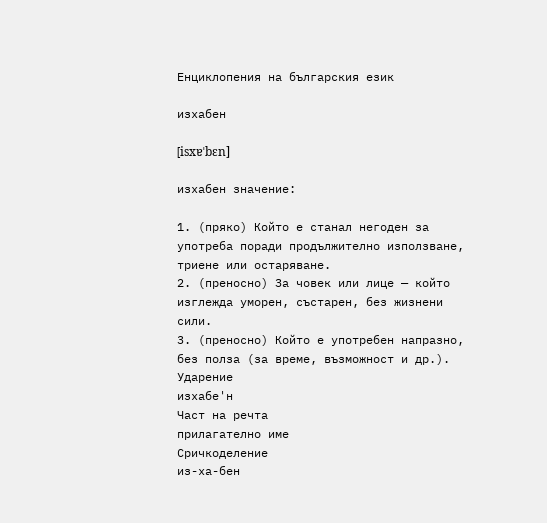Енциклопения на българския език

изхабен

[isxɐˈbɛn]

изхабен значение:

1. (пряко) Който е станал негоден за употреба поради продължително използване, триене или остаряване.
2. (преносно) За човек или лице — който изглежда уморен, състарен, без жизнени сили.
3. (преносно) Който е употребен напразно, без полза (за време, възможност и др.).
Ударение
изхабе'н
Част на речта
прилагателно име
Сричкоделение
из-ха-бен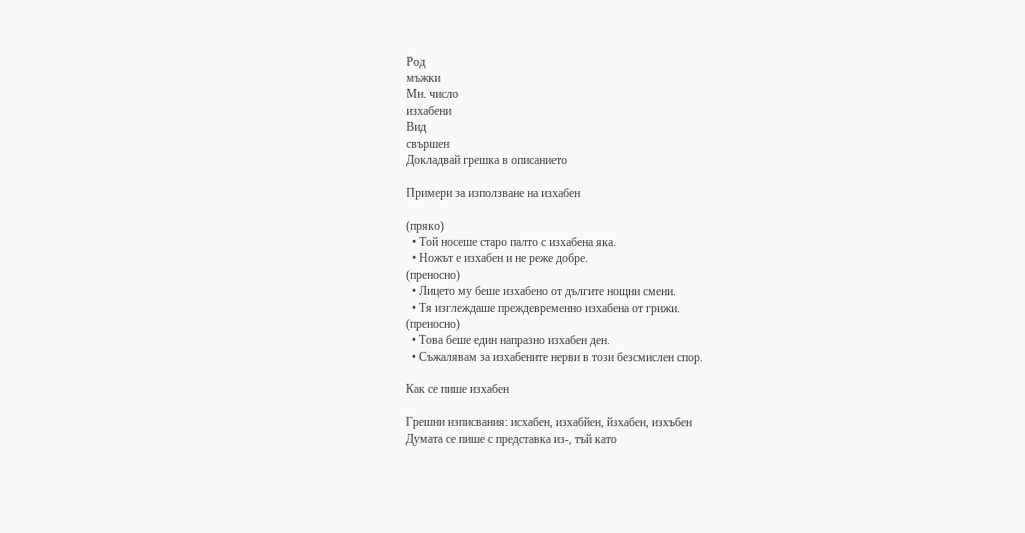Род
мъжки
Мн. число
изхабени
Вид
свършен
Докладвай грешка в описанието

Примери за използване на изхабен

(пряко)
  • Той носеше старо палто с изхабена яка.
  • Ножът е изхабен и не реже добре.
(преносно)
  • Лицето му беше изхабено от дългите нощни смени.
  • Тя изглеждаше преждевременно изхабена от грижи.
(преносно)
  • Това беше един напразно изхабен ден.
  • Съжалявам за изхабените нерви в този безсмислен спор.

Как се пише изхабен

Грешни изписвания: исхабен, изхабйен, йзхабен, изхъбен
Думата се пише с представка из-, тъй като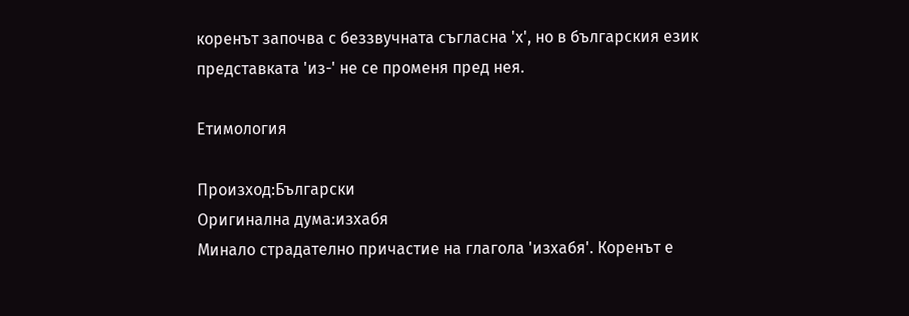коренът започва с беззвучната съгласна 'х', но в българския език представката 'из-' не се променя пред нея.

Етимология

Произход:Български
Оригинална дума:изхабя
Минало страдателно причастие на глагола 'изхабя'. Коренът е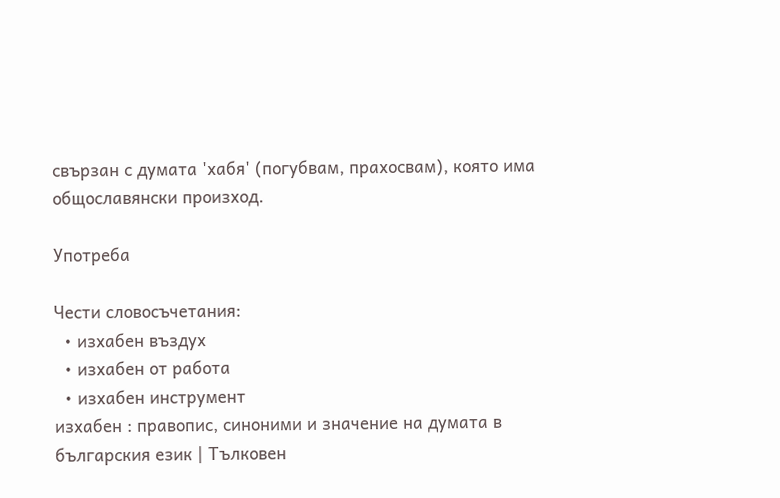свързан с думата 'хабя' (погубвам, прахосвам), която има общославянски произход.

Употреба

Чести словосъчетания:
  • изхабен въздух
  • изхабен от работа
  • изхабен инструмент
изхабен : правопис, синоними и значение на думата в българския език | Тълковен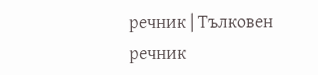речник | Тълковен речник